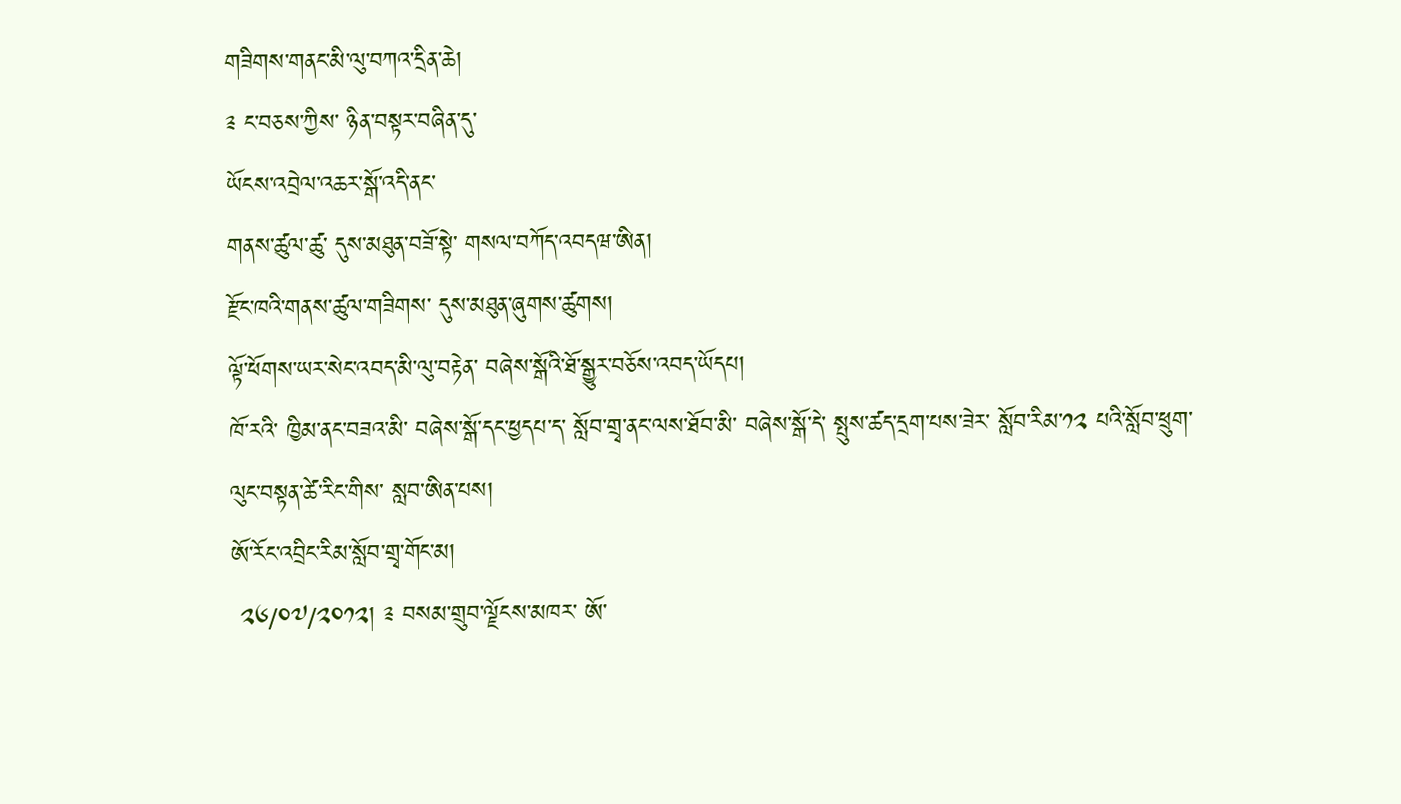གཟིགས་གནང་མི་ལུ་བཀའ་དྲིན་ཆེ།
༉ ང་བཅས་ཀྱིས་ ཉིན་བསྟར་བཞིན་དུ་
ཡོངས་འབྲེལ་འཆར་སྒོ་འདི་ནང་
གནས་ཚུལ་ཚུ་ དུས་མཐུན་བཟོ་སྟེ་ གསལ་བཀོད་འབདཝ་ཨིན།
རྫོང་ཁའི་གནས་ཚུལ་གཟིགས་ དུས་མཐུན་ཞུགས་ཚུགས།
ལྟོ་ཕོགས་ཡར་སེང་འབད་མི་ལུ་བརྟེན་ བཞེས་སྒོའི་ཐོ་སྒྱུར་བཅོས་འབད་ཡོདཔ།
ཁོ་རའི་ ཁྱིམ་ནང་བཟའ་མི་ བཞེས་སྒོ་དང་ཕྱདཔ་ད་ སློབ་གྲྭ་ནང་ལས་ཐོབ་མི་ བཞེས་སྒོ་དེ་ སྤུས་ཚད་དྲག་པས་ཟེར་ སློབ་རིམ་༡༢ པའི་སློབ་ཕྲུག་ ལུང་བསྟན་ཚེ་རིང་གིས་ སླབ་ཨིན་པས།
ཨོ་རོང་འབྲིང་རིམ་སློབ་གྲྭ་གོང་མ།
 ༢༦/༠༧/༢༠༡༢། ༉ བསམ་གྲུབ་ལྗོངས་མཁར་ ཨོ་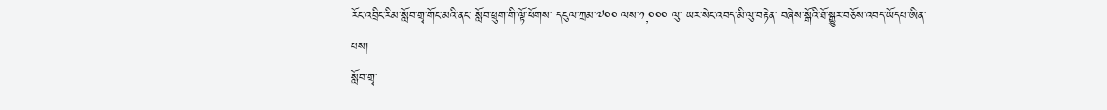རོང་འབྲིང་རིམ་སློབ་གྲྭ་གོང་མའི་ནང་ སློབ་ཕྲུག་གི་ལྟོ་ཕོགས་ དངུལ་ཀྲམ་༧༠༠ ལས་༡,༠༠༠ ལུ་ ཡར་སེང་འབད་མི་ལུ་བརྟེན་ བཞེས་སྒོའི་ཐོ་སྒྱུར་བཅོས་འབད་ཡོདཔ་ཨིན་པས།
སློབ་གྲྭ་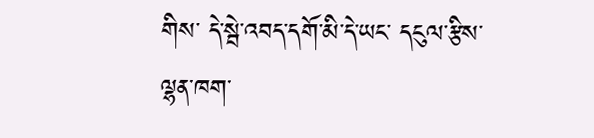གིས་ དེ་སྦེ་འབད་དགོ་མི་དེ་ཡང་ དངུལ་རྩིས་ལྷན་ཁག་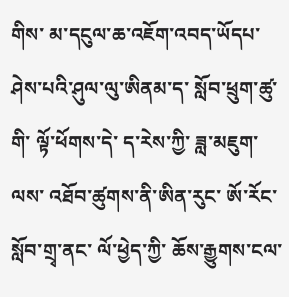གིས་ མ་དངུལ་ཆ་འཇོག་འབད་ཡོདཔ་ ཤེས་པའི་ཤུལ་ལུ་ཨིནམ་ད་ སློབ་ཕྲུག་ཚུ་གི་ ལྟོ་ཕོགས་དེ་ ད་རེས་ཀྱི་ ཟླ་མཇུག་ལས་ འཐོབ་ཚུགས་ནི་ཨིན་རུང་ ཨོ་རོང་སློབ་གྲྭ་ནང་ ལོ་ཕྱེད་ཀྱི་ ཆོས་རྒྱུགས་ངལ་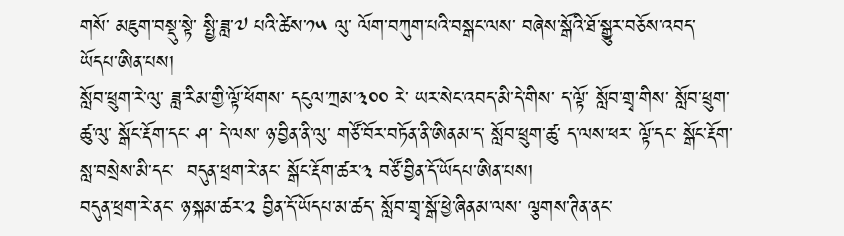གསོ་ མཇུག་བསྡུ་སྟེ་ སྤྱི་ཟླ་༧ པའི་ཚེས་༡༥ ལུ་ ལོག་བཀུག་པའི་བསྒང་ལས་ བཞེས་སྒོའི་ཐོ་སྒྱུར་བཅོས་འབད་ཡོདཔ་ཨིན་པས།
སློབ་ཕྲུག་རེ་ལུ་ ཟླ་རིམ་གྱི་ལྟོ་ཕོགས་ དངུལ་ཀྲམ་༣༠༠ རེ་ ཡར་སེང་འབད་མི་དེ་གིས་ ད་ལྟོ་ སློབ་གྲྭ་གིས་ སློབ་ཕྲུག་ཚུ་ལུ་ སྒོང་རྡོག་དང་ ཤ་ དེ་ལས་ ཉ་བྱིན་ནི་ལུ་ གཙོ་བོར་བཏོན་ནི་ཨིནམ་ད་ སློབ་ཕྲུག་ཚུ་ ད་ལས་ཕར་ ལྟོ་དང་ སྒོང་རྡོག་སླ་བསྲེས་མི་དང་  བདུན་ཕྲག་རེ་ནང་ སྒོང་རྡོག་ཚར་༣ བཙོ་བྱིན་དོ་ཡོདཔ་ཨིན་པས།
བདུན་ཕྲག་རེ་ནང་ ཉ་སྐམ་ཚར་༢ བྱིན་དོ་ཡོདཔ་མ་ཚད་ སློབ་གྲྭ་སྒོ་ཕྱེ་ཞིནམ་ལས་ ལྕགས་ཊིན་ནང་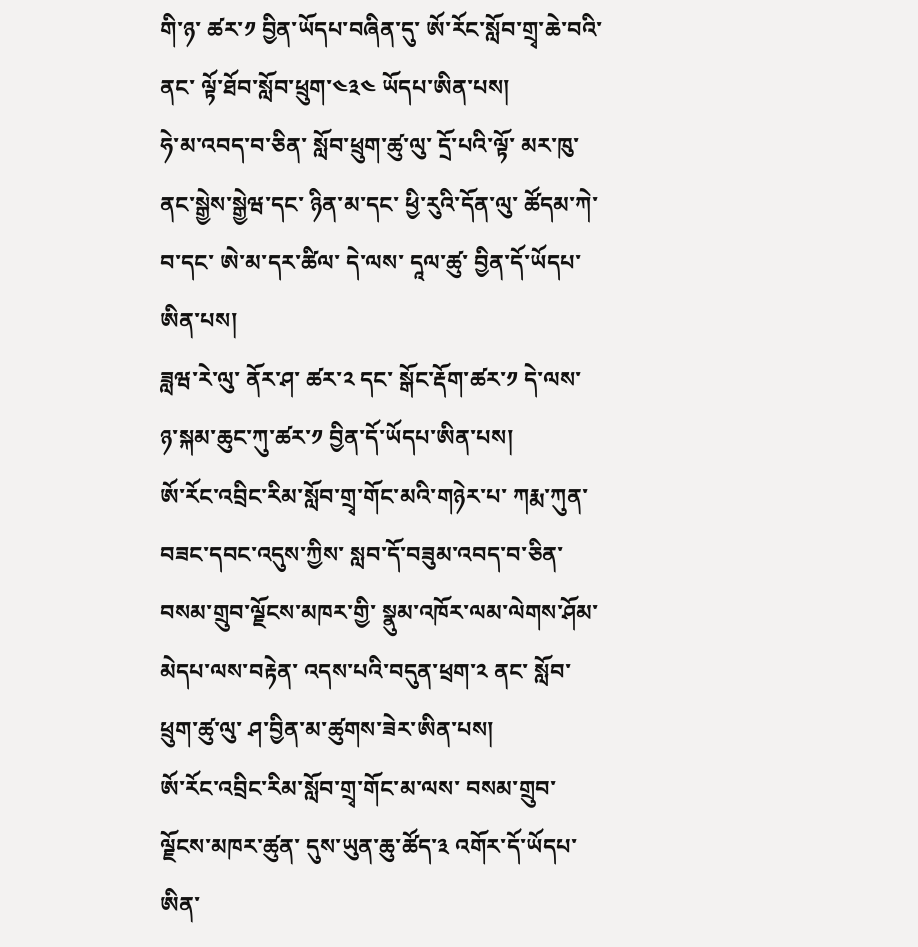གི་ཉ་ ཚར་༡ བྱིན་ཡོདཔ་བཞིན་དུ་ ཨོ་རོང་སློབ་གྲྭ་ཆེ་བའི་ནང་ ལྟོ་ཐོབ་སློབ་ཕྲུག་༤༣༤ ཡོདཔ་ཨིན་པས།
ཧེ་མ་འབད་བ་ཅིན་ སློབ་ཕྲུག་ཚུ་ལུ་ དྲོ་པའི་ལྟོ་ མར་ཁུ་ནང་སྒྱེས་སྒྱེཝ་དང་ ཉིན་མ་དང་ ཕྱི་རུའི་དོན་ལུ་ ཚོདམ་ཀེ་བ་དང་ ཨེ་མ་དར་ཚིལ་ དེ་ལས་ དཱལ་ཚུ་ བྱིན་དོ་ཡོདཔ་ཨིན་པས།
ཟླཝ་རེ་ལུ་ ནོར་ཤ་ ཚར་༢ དང་ སྒོང་རྡོག་ཚར་༡ དེ་ལས་ ཉ་སྐམ་ཆུང་ཀུ་ཚར་༡ བྱིན་དོ་ཡོདཔ་ཨིན་པས།
ཨོ་རོང་འབྲིང་རིམ་སློབ་གྲྭ་གོང་མའི་གཉེར་པ་ ཀརྨ་ཀུན་བཟང་དབང་འདུས་ཀྱིས་ སླབ་དོ་བཟུམ་འབད་བ་ཅིན་ བསམ་གྲུབ་ལྗོངས་མཁར་གྱི་ སྣུམ་འཁོར་ལམ་ལེགས་ཤོམ་མེདཔ་ལས་བརྟེན་ འདས་པའི་བདུན་ཕྲག་༢ ནང་ སློབ་ཕྲུག་ཚུ་ལུ་ ཤ་བྱིན་མ་ཚུགས་ཟེར་ཨིན་པས།
ཨོ་རོང་འབྲིང་རིམ་སློབ་གྲྭ་གོང་མ་ལས་ བསམ་གྲུབ་ལྗོངས་མཁར་ཚུན་ དུས་ཡུན་ཆུ་ཚོད་༣ འགོར་དོ་ཡོདཔ་ཨིན་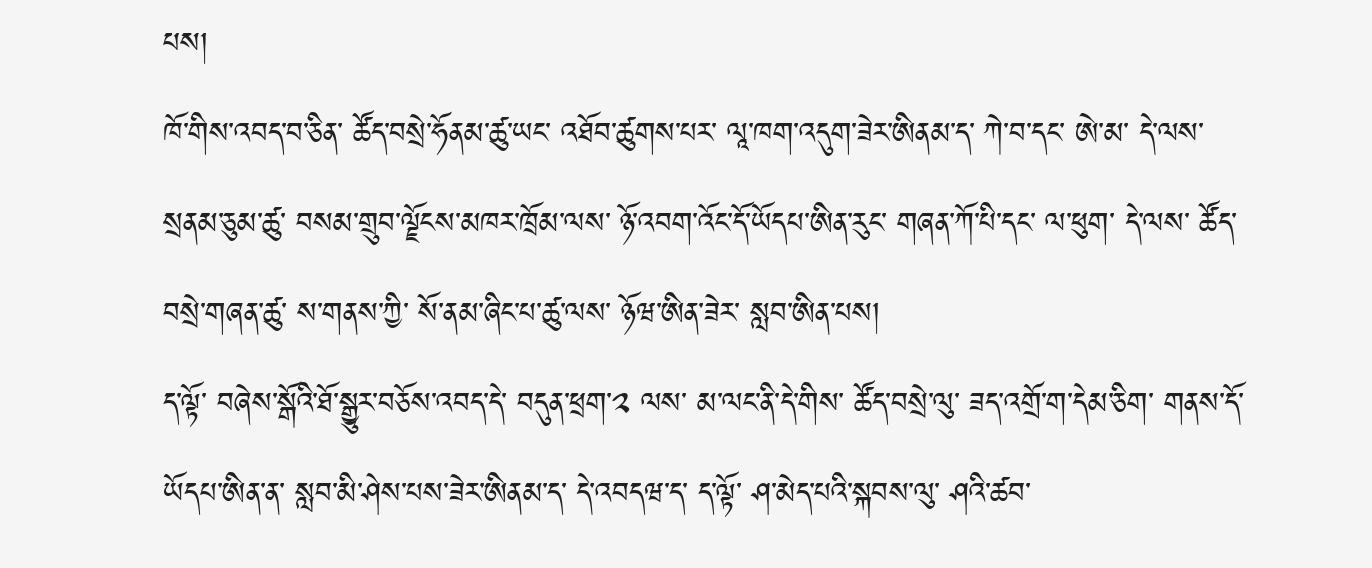པས།
ཁོ་གིས་འབད་བ་ཅིན་ ཚོད་བསྲེ་ཧོནམ་ཚུ་ཡང་ འཐོབ་ཚུགས་པར་ ལཱ་ཁག་འདུག་ཟེར་ཨིནམ་ད་ ཀེ་བ་དང་ ཨེ་མ་ དེ་ལས་ སྲནམ་ཅུམ་ཚུ་ བསམ་གྲུབ་ལྗོངས་མཁར་ཁྲོམ་ལས་ ཉོ་འབག་འོང་དོ་ཡོདཔ་ཨིན་རུང་ གཞན་ཀོ་པི་དང་ ལ་ཕུག་ དེ་ལས་ ཚོད་བསྲེ་གཞན་ཚུ་ ས་གནས་ཀྱི་ སོ་ནམ་ཞིང་པ་ཚུ་ལས་ ཉོཝ་ཨིན་ཟེར་ སླབ་ཨིན་པས།
ད་ལྟོ་ བཞེས་སྒོའི་ཐོ་སྒྱུར་བཅོས་འབད་དེ་ བདུན་ཕྲག་༢ ལས་ མ་ལང་ནི་དེ་གིས་ ཚོད་བསྲེ་ལུ་ ཟད་འགྲོ་ག་དེམ་ཅིག་ གནས་དོ་ཡོདཔ་ཨིན་ན་ སླབ་མི་ཤེས་པས་ཟེར་ཨིནམ་ད་ དེ་འབདཝ་ད་ ད་ལྟོ་ ཤ་མེད་པའི་སྐབས་ལུ་ ཤའི་ཚབ་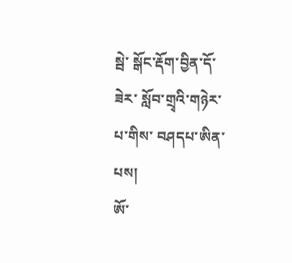སྦེ་ སྒོང་རྡོག་བྱིན་དོ་ཟེར་ སློབ་གྲྭའི་གཉེར་པ་གིས་ བཤདཔ་ཨིན་པས།
ཨོ་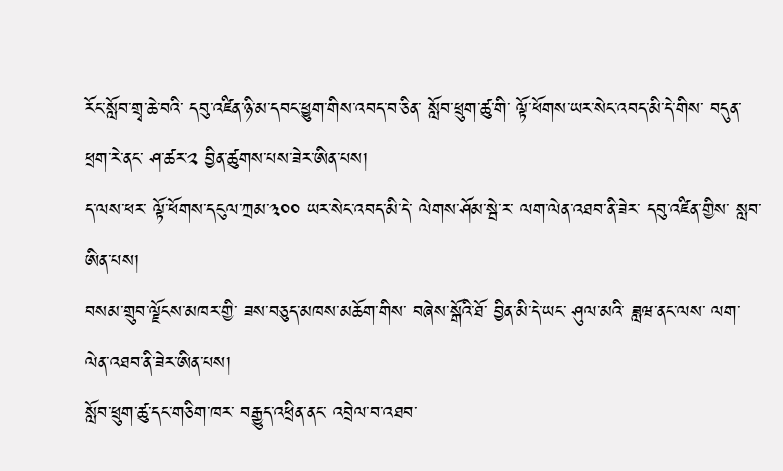རོང་སློབ་གྲྭ་ཆེ་བའི་ དབུ་འཛིན་ཉི་མ་དབང་ཕྱུག་གིས་འབད་བ་ཅིན་ སློབ་ཕྲུག་ཚུ་གི་ ལྟོ་ཕོགས་ཡར་སེང་འབད་མི་དེ་གིས་ བདུན་ཕྲག་རེ་ནང་ ཤ་ཚར་༢ བྱིན་ཚུགས་པས་ཟེར་ཨིན་པས།
ད་ལས་ཕར་ ལྟོ་ཕོགས་དངུལ་ཀྲམ་༣༠༠ ཡར་སེང་འབད་མི་དེ་ ལེགས་ཤོམ་སྦེ་ར་ ལག་ལེན་འཐབ་ནི་ཟེར་ དབུ་འཛིན་གྱིས་ སླབ་ཨིན་པས།
བསམ་གྲུབ་ལྗོངས་མཁར་གྱི་ ཟས་བཅུད་མཁས་མཆོག་གིས་ བཞེས་སྒོའི་ཐོ་ བྱིན་མི་དེ་ཡང་ ཤུལ་མའི་ ཟླཝ་ནང་ལས་ ལག་ལེན་འཐབ་ནི་ཟེར་ཨིན་པས།
སློབ་ཕྲུག་ཚུ་དང་གཅིག་ཁར་ བརྒྱུད་འཕྲིན་ནང་ འབྲེལ་བ་འཐབ་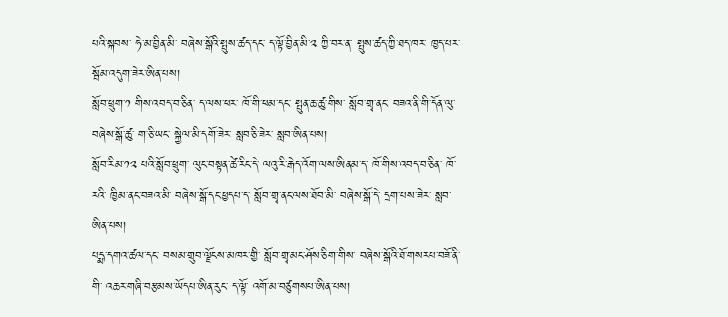པའི་སྐབས་ ཧེ་མ་བྱིན་མི་ བཞེས་སྒོའི་སྤུས་ཚད་དང་ ད་ལྟོ་བྱིན་མི་༢ ཀྱི་བར་ན་ སྤུས་ཚད་ཀྱི་ཐད་ཁར་ ཁྱད་པར་སྦོམ་འདུག་ཟེར་ཨིན་པས།
སློབ་ཕྲུག་༡ གིས་འབད་བ་ཅིན་ ད་ལས་ཕར་ ཁོ་གི་ཕམ་དང་ སྤུན་ཆ་ཚུ་གིས་ སློབ་གྲྭ་ནང་ བཟའ་ནི་གི་དོན་ལུ་ བཞེས་སྒོ་ཚུ་ ག་ཅི་ཡང་ སྐྱེལ་མི་དགོ་ཟེར་ སླབ་ཅི་ཟེར་ སླབ་ཨིན་པས།
སློབ་རིམ་༡༢ པའི་སློབ་ཕྲུག་ ལུང་བསྟན་ཚེ་རིང་དེ་ ལའུ་རི་རྒེད་འོག་ལས་ཨིནམ་ད་ ཁོ་གིས་འབད་བ་ཅིན་ ཁོ་རའི་ ཁྱིམ་ནང་བཟའ་མི་ བཞེས་སྒོ་དང་ཕྱདཔ་ད་ སློབ་གྲྭ་ནང་ལས་ཐོབ་མི་ བཞེས་སྒོ་དེ་ དྲག་པས་ཟེར་ སླབ་ཨིན་པས།
པདྨ་དགའ་ཚལ་དང་ བསམ་གྲུབ་ལྗོངས་མཁར་གྱི་ སློབ་གྲྭ་མང་ཤོས་ཅིག་གིས་ བཞེས་སྒོའི་ཐོ་གསརཔ་བཟོ་ནི་གི་ འཆར་གཞི་བརྩམས་ཡོདཔ་ཨིན་རུང་ ད་ལྟོ་ འགོ་མ་བཙུགསཔ་ཨིན་པས།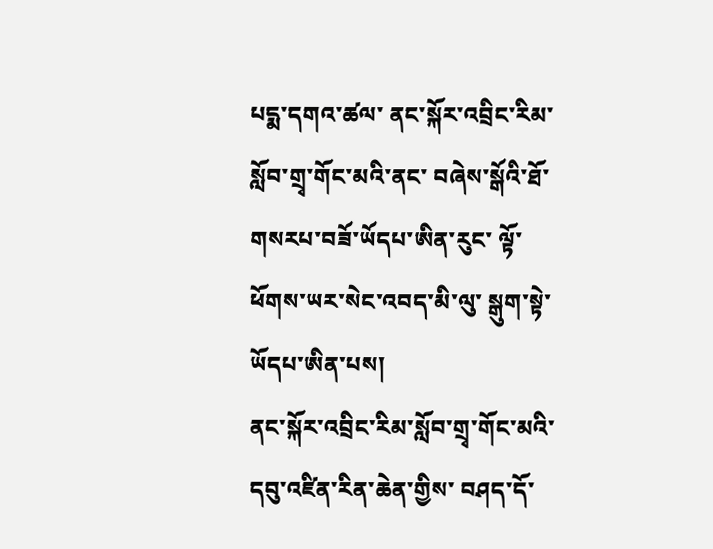པདྨ་དགའ་ཚལ་ ནང་སྐོར་འབྲིང་རིམ་སློབ་གྲྭ་གོང་མའི་ནང་ བཞེས་སྒོའི་ཐོ་ གསརཔ་བཟོ་ཡོདཔ་ཨིན་རུང་ ལྟོ་ཕོགས་ཡར་སེང་འབད་མི་ལུ་ སྒུག་སྟེ་ཡོདཔ་ཨིན་པས།
ནང་སྐོར་འབྲིང་རིམ་སློབ་གྲྭ་གོང་མའི་ དབུ་འཛིན་རིན་ཆེན་གྱིས་ བཤད་དོ་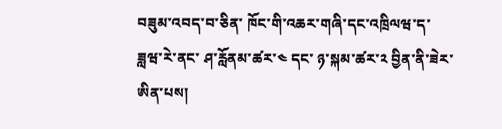བཟུམ་འབད་བ་ཅིན་ ཁོང་གི་འཆར་གཞི་དང་འཁྲིལཝ་ད་ ཟླཝ་རེ་ནང་ ཤ་རློནམ་ཚར་༤ དང་ ཉ་སྐམ་ཚར་༢ བྱིན་ནི་ཟེར་ཨིན་པས།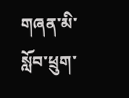གཞན་མི་ སློབ་ཕྲུག་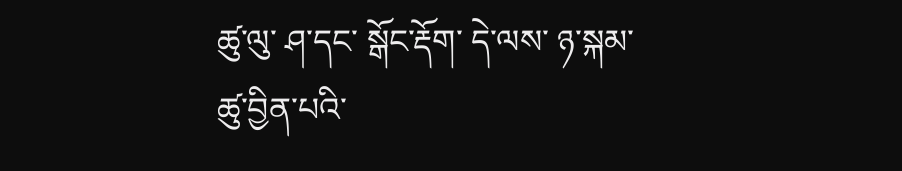ཚུ་ལུ་ ཤ་དང་ སྒོང་རྡོག་ དེ་ལས་ ཉ་སྐམ་ཚུ་བྱིན་པའི་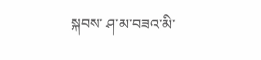སྐབས་ ཤ་མ་བཟའ་མི་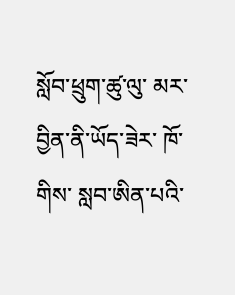སློབ་ཕྲུག་ཚུ་ལུ་ མར་བྱིན་ནི་ཡོད་ཟེར་ ཁོ་གིས་ སླབ་ཨིན་པའི་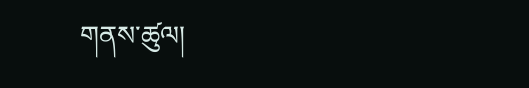གནས་ཚུལ།